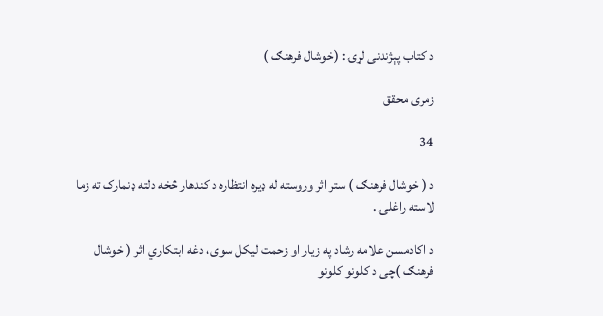د کتاب پېژندنی لړۍ : (خوشال فرهنګ )

زمری محقق

34

د ( خوشال فرهنګ ) ستر اثر وروسته له ډیره انتظاره د کندهار څخه دلته ډنمارک ته زما لاسته راغلۍ .

د اکادمسن علامه رشاد په زیار او زحمت لیکل سوی، دغه ابتکاري اثر ( خوشال فرهنګ )چی د کلونو کلونو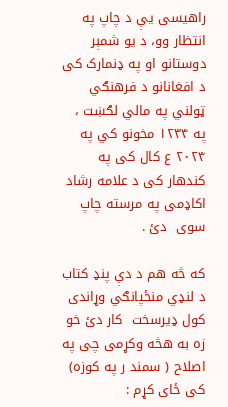راهیسی یې د چاپ په انتظار وو، د یو شمېر دوستانو او په ډنمارک کی د افغانانو د فرهنګي ټولني په مالي لګښت ، په ۱۲۳۴ مخونو کي په ۲۰۲۴ ع کال کی په کندهار کی د علامه رشاد اکاډمی په مرسته چاپ سوی  دئ .

که څه هم د دې پنډ کتاب د لنډي منځپانګي وړاندی کول ډیرسخت  کار دئ خو زه به هڅه وکړمی چی په اصلاح ( سمند ر په کوزه)  کی ځای کړم :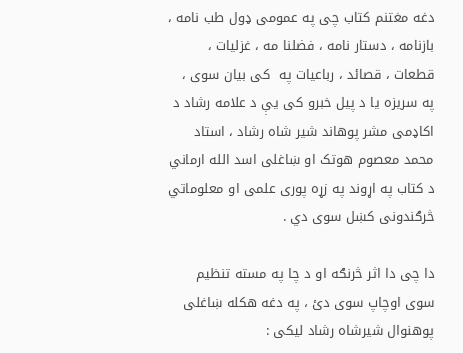دغه مغتنم کتاب چی په عمومی ډول طب نامه ، بازنامه ، دستار نامه ، فضلنا مه ، غزلیات ، قطعات ، قصائد ، رباعیات په  کی بیان سوی ،  په سریزه یا د پیل خبرو کی یې د علامه رشاد د اکاډمی مشر پوهاند شیر شاه رشاد ، استاد محمد معصوم هوتک او ښاغلی اسد الله ارماني د کتاب په اړوند په زړه پوری علمی او معلوماتي څرګندونی کښل سوی دي .

دا چی دا اثر څرنګه او د چا په مسته تنظیم سوی اوچاپ سوی دئ ، په دغه هکله ښاغلی پوهنوال شیرشاه رشاد لیکی :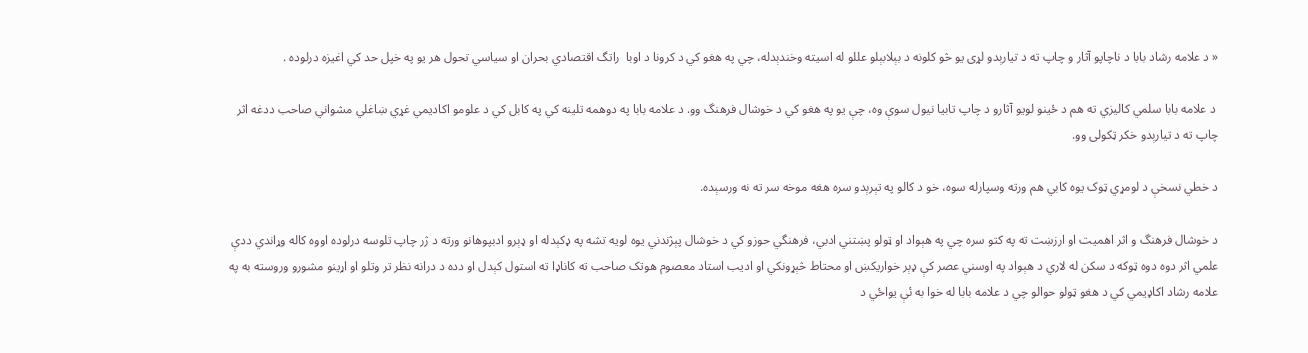« د علامه رشاد بابا د ناچاپو آثار و چاپ ته د تيارېدو لړی یو څو کلونه د بېلابېلو عللو له اسيته وخندېدله، چي په هغو کي د کرونا د اوبا  راتگ اقتصادي بحران او سياسي تحول هر یو په خپل حد كي اغیزه درلوده .

 د علامه بابا سلمي كاليزي ته هم د ځينو لويو آثارو د چاپ تابيا نيول سوې وه، چې يو په هغو کي د خوشال فرهنگ وو. د علامه بابا په دوهمه تلينه کي په کابل کي د علومو اكاديمي غړي ښاغلي مشواني صاحب ددغه اثر چاپ ته د تيارېدو خكر ټکولی وو.

د خطي نسخې د لومړي ټوک يوه كابي هم ورته وسپارله سوه، خو د کالو په تېرېدو سره هغه موخه سر ته نه ورسېده.

د خوشال فرهنگ و اثر اهمیت او ارزښت ته په کتو سره چي په هېواد او ټولو پښتني ادبي، فرهنگي حوزو کي د خوشال پېژندني يوه لويه تشه په ډکېدله او ډېرو ادبپوهانو ورته د ژر چاپ تلوسه درلوده اووه کاله وړاندي ددې علمي اثر دوه دوه ټوکه د سكن له لاري د هېواد په اوسني عصر کې ډېر خواریکښ او محتاط څېړونکي او اديب استاد معصوم هوتک صاحب ته کاناډا ته استول کېدل او دده د درانه نظر تر وتلو او اړینو مشورو وروسته به په علامه رشاد اکاډیمي کي د هغو ټولو حوالو چي د علامه بابا له خوا به ئې يواځي د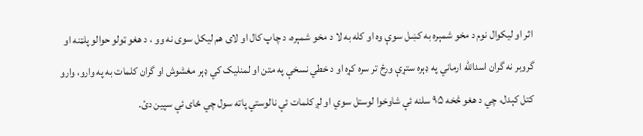اثر او ليکوال نوم د مخو شمېره به کښل سوې وه او کله به لا د مخو شمېره، د چاپ کال او لای هم ليكل سوى نه وو ، د هغو ټولو حوالو پلټنه او گروبر نه گران اسدالله ارماني په ډېره ستړې ورځ تر سره کړه او د خطي نسخې په متن او لمنليک کي ډېر مغشوش او گران کلمات به په وارو، وارو كتل كېدل، چي د هغو څخه ۹۵ سلنه ئې شاوخوا لوستل سوي او لږ كلمات ئې نالوستي پاته سول چي ځاى ئې سپين دئ.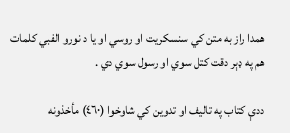همدا راز به متن كي سنسكريت او روسي او يا د نورو الفبي كلمات هم په ډېر دقت کتل سوي او رسول سوي دي .

ددې کتاب په تاليف او تدوين کي شاوخوا (٤٦٠) مأخذونه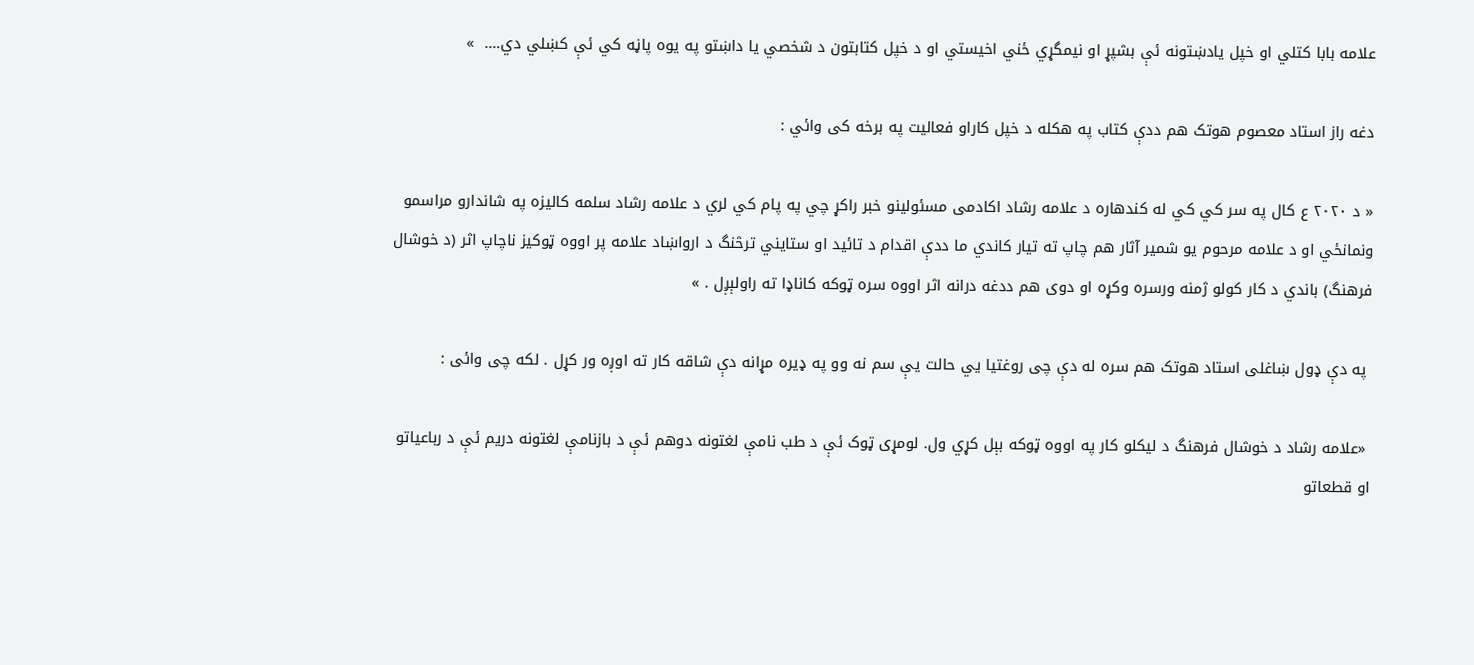علامه بابا كتلي او خپل يادښتونه ئې بشپړ او نيمگړي ځني اخيستي او د خپل کتابتون د شخصي يا داښتو په يوه پاڼه کي ئې کښلي دي….  »

دغه راز استاد معصوم هوتک هم ددې کتاب په هکله د خپل کاراو فعالیت په برخه کی وائي :

« د ۲۰۲۰ ع کال په سر کي کي له کندهاره د علامه رشاد اکادمی مسئولینو خبر راکړ چي په پام کي لري د علامه رشاد سلمه کالیزه په شاندارو مراسمو ونمانځي او د علامه مرحوم یو شمیر آثار هم چاپ ته تيار كاندي ما ددې اقدام د تائید او ستايني ترڅنگ د ارواښاد علامه پر اووه ټوکیز ناچاپ اثر (د خوشال فرهنگ) باندي د کار کولو ژمنه ورسره وکړه او دوی هم ددغه درانه اثر اووه سره ټوکه کاناډا ته راولېږل . »

 په دې ډول ښاغلی استاد هوتک هم سره له دې چی روغتیا یي حالت یې سم نه وو په ډیره مړانه دې شاقه کار ته اوږه ور کړل . لکه چی وائی :

 «علامه رشاد د خوشال فرهنگ د لیکلو کار په اووه ټوکه بېل کړي ول. لومړی ټوک ئې د طب نامې لغتونه دوهم ئې د بازنامې لغتونه دريم ئې د رباعياتو او قطعاتو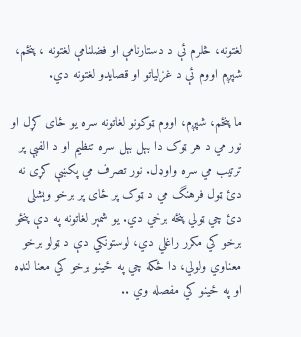لغتونه، څلرم ئې د دستارنامې او فضلنامې لغتونه ، پنځم، شپږم اووم ئې د غزلیاتو او قصايدو لغتونه دي.

ما پنځم، شپږم، اووم ټوکونو لغاتونه سره یو ځای کړل او نور مي د هر ټوک دا بېل بېل سره تنظيم او د الفبې پر ترتيب مي سره واوډل. نور تصرف مي پکښې کړی نه دئ ټول فرهنگ مي د ټوک پر ځای پر برخو وېشلی دئ چي ټولي پنځه برخي دي. يو شمېر لغاتونه په دې پنځو برخو کي مکرر راغلي دي، لوستونکي دې د ټولو برخو معناوي ولولي، دا ځکه چي په ځینو برخو کي معنا لنډه او په ځينو کي مفصله وي ..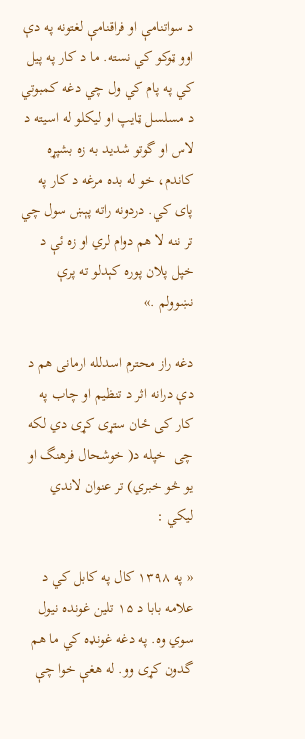د سواتنامې او فراقنامې لغتونه په دې اوو ټوکو کي نسته. ما د کار په پيل کي په پام کي ول چي دغه کمبوتي د مسلسل ټایپ او ليکلو له اسيته د لاس او گوتو شدید به زه بشپړه کاندم، خو له بده مرغه د کار په پای کي. دردونه راته پېښ سول چي تر ننه لا هم دوام لري او زه ئې د خپل پلان پوره کېدلو ته پرې نښوولم .»

دغه راز محترم اسدلله ارمانی هم د دې درانه اثر د تنظیم او چاب په کار کی ځان ستړی کړی دي لکه چی  خپله د( خوشحال فرهنگ او یو څو خبري) تر عنوان لاندي لیکي :

« په ۱۳۹۸ کال په کابل کي د علامه بابا د ۱۵ تلین غونده نيول سوي وه. په دغه غونډه کي ما هم گدون کړی وو. له هغې خوا چې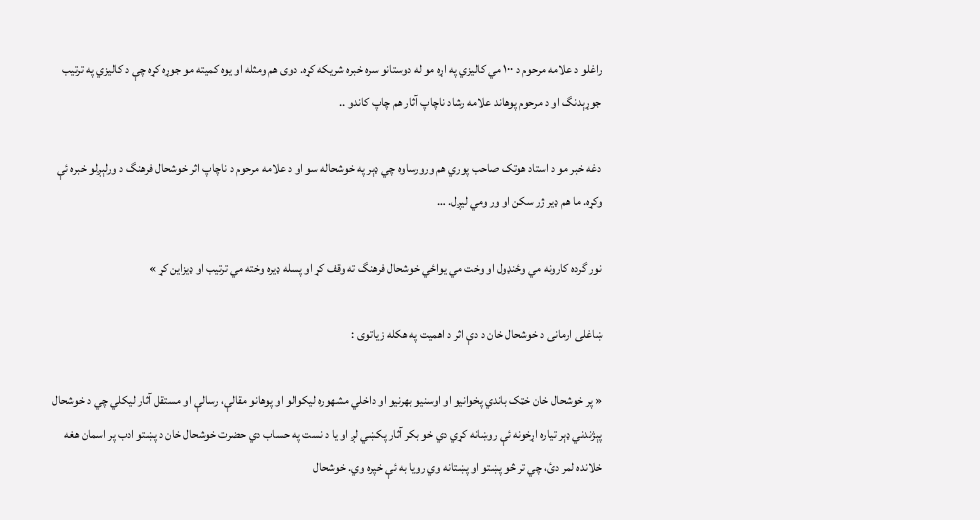راغلو د علامه مرحوم د ۱۰۰ مي کاليزي په اړه مو له دوستانو سره خبره شریکه کړه. دوی هم ومثله او یوه کمیته مو جوړه کړه چې د کاليزي په ترتيب جوړېدنگ او د مرحوم پوهاند علامه رشاد ناچاپ آثار هم چاپ کاندو ..

دغه خبر مو د استاد هوتک صاحب پوري هم ورورساوه چي ډېر په خوشحاله سو او د علامه مرحوم د ناچاپ اثر خوشحال فرهنگ د ورلېږلو خبره ئې وكړه. ما هم ډیر ژر سکن او ور ومي ليږل. …

نور گرده کارونه مي وځنډول او وخت مي يواځي خوشحال فرهنگ ته وقف کړ او پسله ډیره وخته مي ترتيب او ډيزاين کړ »

ښاغلی ارمانی د خوشحال خان د دې اثر د اهمیت په هکله زیاتوی :

« پر خوشحال خان خټک باندي پخوانيو او اوسنيو بهرنيو او داخلي مشهوره ليکوالو او پوهانو مقالې، رسالې او مستقل آثار ليکلي چي د خوشحال پېژندني ډېر تياره اړخونه ئې روښانه کړي دي خو بكر آثار پکښي لږ او يا د نست په حساب دي حضرت خوشحال خان د پښتو ادب پر اسمان هغه خلانده لمر دئ، چي تر څو پښتو او پښتانه وي رويا به ئې خپره وي. خوشحال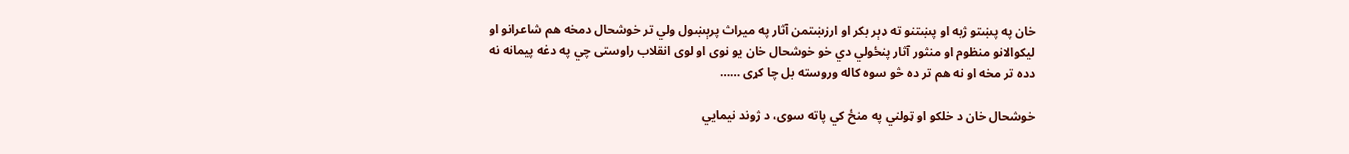خان په پښتو ژبه او پښتنو ته ډېر بکر او ارزښتمن آثار په ميراث پرېښول ولي تر خوشحال دمخه هم شاعرانو او لیکوالانو منظوم او منثور آثار پنځولي دي خو خوشحال خان يو نوی او لوی انقلاب راوستی چي په دغه پیمانه نه دده تر مخه او نه هم تر ده څو سوه کاله وروسته بل چا کړی ……

خوشحال خان د خلکو او ټولني په منځ کي پاته سوى، د ژوند نيمايي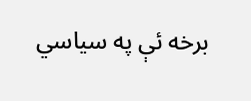برخه ئې په سياسي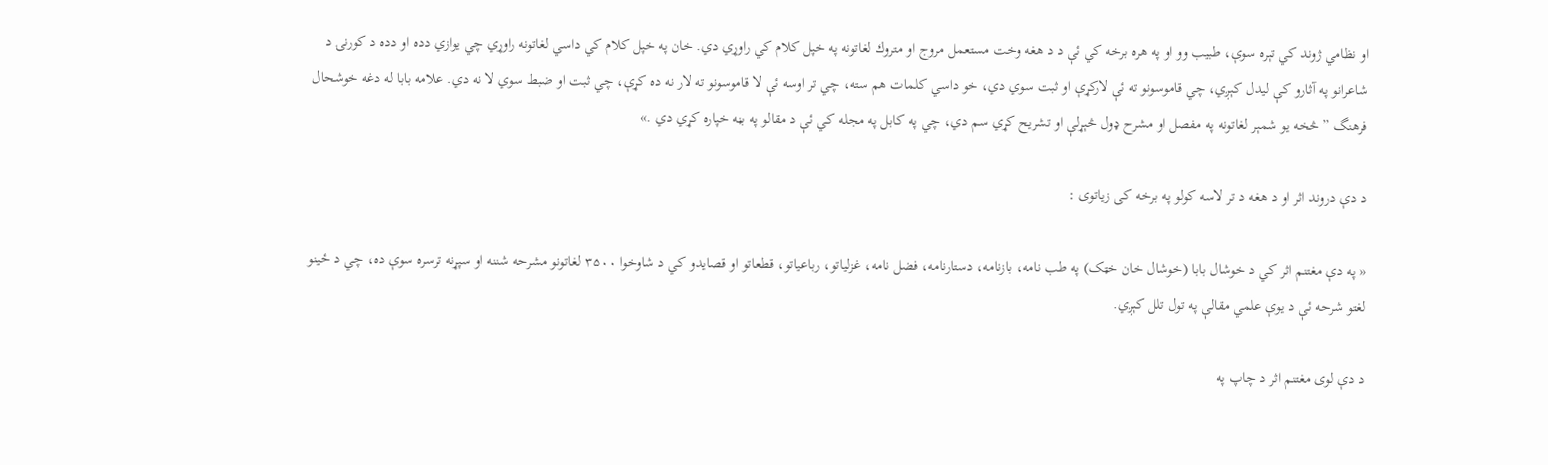او نظامي ژوند کي تېره سوې، طبيب وو او په هره برخه کي ئې د د هغه وخت مستعمل مروج او متروك لغاتونه په خپل کلام کي راوړي دي. خان په خپل کلام کي داسي لغاتونه راوړي چي يوازي دده او دده د کورنۍ د شاعرانو په آثارو کې ليدل کېږي، چي قاموسونو ته ئې لارکړې او ثبت سوي دي، خو داسي کلمات هم سته، چي تر اوسه ئې لا قاموسونو ته لار نه ده کړې، چي ثبت او ضبط سوي لا نه دي. علامه بابا له دغه خوشحال فرهنگ ” څخه یو شمېر لغاتونه په مفصل او مشرح ډول څېړلې او تشريح کړي سم دي، چي په کابل په مجله کي ئې د مقالو په بڼه خپاره کړي دي .»

د دې دروند اثر او د هغه د تر لاسه کولو په برخه کی زیاتوی :

« په دې مغتنم اثر کي د خوشال بابا (خوشال خان خټک) په طب نامه، بازنامه، دستارنامه، فضل نامه، غزلیاتو، رباعیاتو، قطعاتو او قصایدو کي د شاوخوا ۳۵۰۰ لغاتونو مشرحه شننه او سپړنه ترسره سوې ده، چي د ځینو لغتو شرحه ئې د یوې علمي مقالې په تول تلل کېږي.

د دې لوی مغتنم اثر د چاپ په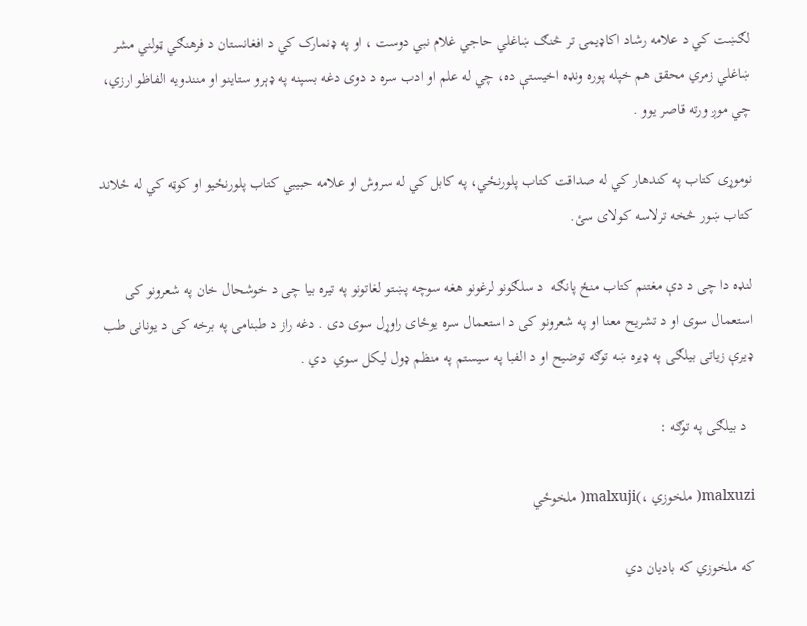لګښت کي د علامه رشاد اکاډیمۍ تر څنګ ښاغلي حاجي غلام نبي دوست ، او په ډنمارک کي د افغانستان د فرهنګي ټولني مشر ښاغلي زمري محقق هم خپله پوره ونډه اخیستې ده، چي له علم او ادب سره د دوی دغه بسپنه په ډېرو ستاینو او منندویه الفاظو ارزي، چي موږ ورته قاصر یوو .

نوموړی کتاب په کندهار کي له صداقت کتاب پلورنځي، په کابل کي له سروش او علامه حبيبي کتاب پلورنځيو او کوټه کي له ځلاند کتاب ښور څخه ترلاسه کولاى سئ.

لنډه دا چی د دې مغتنم کتاب منځ پانګه  د سلګونو لرغونو هغه سوچه پښتو لغاتونو په تیره بیا چی د خوشحال خان په شعرونو کی استعمال سوی او د تشریح معنا او په شعرونو کی د استعمال سره یوځای راوړل سوی دی . دغه راز د طبنامی په برخه کی د یونانی طب ډیرې زیاتی بیلګی په ډیره ښه توګه توضیح او د الفبا په سیستم په منظم ډول لیکل سوي  دي .

  د بیلګی په توګه :

malxuzi( ملخوزي ،)malxuji( ملخوځي

که ملخوزي که باديان دي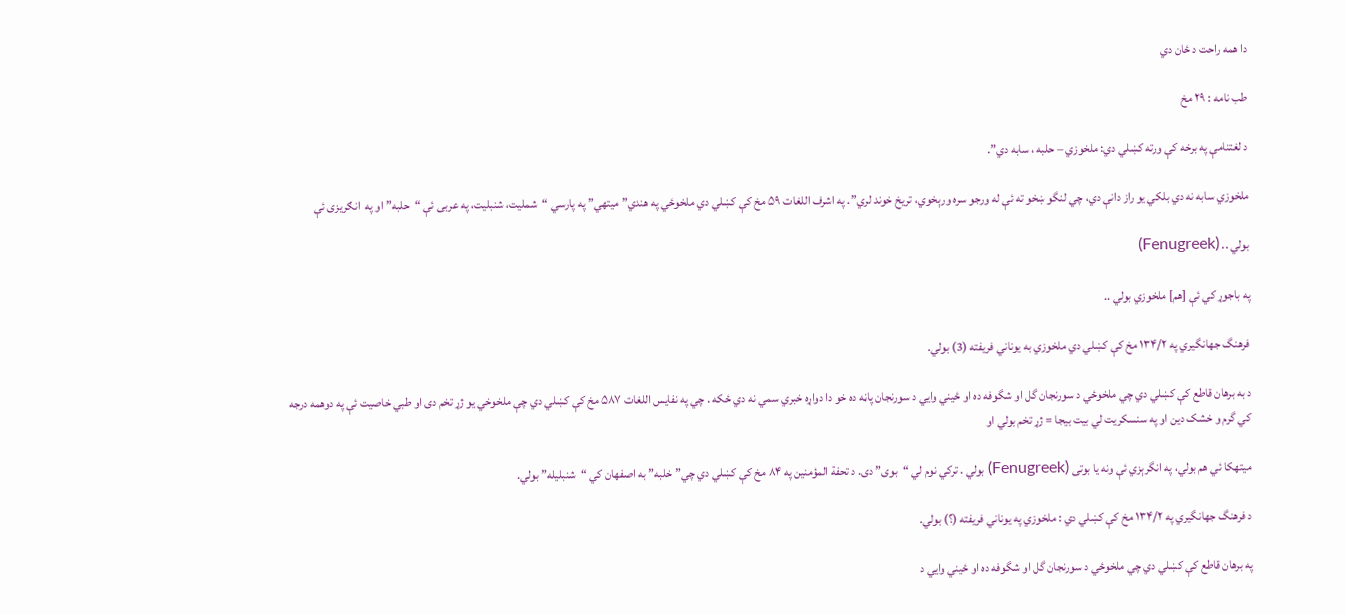دا همه راحت د ځان دي

طب نامه : ۲۹ مخ

د لغتنامې په برخه کې ورته کښلي دي: ملخوزي – حلبه ، سابه دي”.

ملخوزي سابه نه دي بلکي يو راز دانې دي، چي لنگو ښخو ته ئې له ورجو سره ورېخوي، تريخ خوند لري”. په اشرف اللغات ۵۹ مخ کې کښلي دي ملخوځي په هندي” ميتهي” په پارسي “شمليت، شنبليت، په عربی ئې “حلبه” او په  انګریزی ئې

بولي .. (Fenugreek)

په باجوړ كي ئې [هم] ملخوزي بولي ..

فرهنگ جهانگيري په ۱۳۴/۲ مخ کې کښلي دي ملخوزي به يوناني فريفته (3) بولي.

د به برهان قاطع کې کښلي دي چي ملخوځي د سورنجان گل او شگوفه ده او ځيني وايي د سورنجان پاڼه ده خو دا دواړه خبري سمي نه دي ځكه . چي په نفایس اللغات ۵۸۷ مخ کې کښلي دي چې ملخوخي يو ژړ تخم دى او طبي خاصيت ئې په دوهمه درجه کي گرم و خشک دین او په سنسكريت لي بيت بيجا = ژړ تخم بولي او

ميتهكا ئي هم بولي، په انگرېزي ئې ونه يا بوتى (Fenugreek) بولي . تركي نوم لي “بوى” دى. د تحفة المؤمنين په ۸۴ مخ کې کښلي دي چي” خلبه” به اصفهان کي “شنبليله” بولي.

د فرهنگ جهانگيري په ۱۳۴/۲ مخ کې کښلي دي : ملخوزي په يوناني فريفته (؟) بولي.

په برهان قاطع کې کښلي دي چي ملخوځي د سورنجان گل او شگوفه ده او ځيني وايي د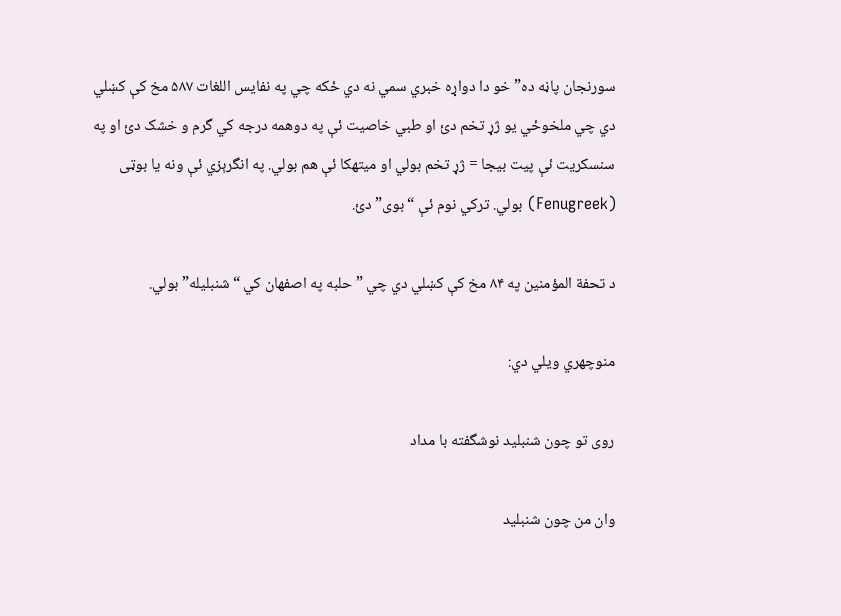سورنجان پاڼه ده” خو دا دواړه خبري سمي نه دي ځکه چي په نفایس اللغات ۵۸۷ مخ کې کښلي دي چي ملخوځي يو ژړ تخم دئ او طبي خاصيت ئې په دوهمه درجه کي گرم و خشک دئ او په سنسكريت ئې پيت بيجا = ژړ تخم بولي او ميتهكا ئې هم بولي. په انگرېزي ئې ونه يا بوټی (Fenugreek) بولي. تركي نوم ئې “بوى” دئ.

د تحفة المؤمنين په ۸۴ مخ کې کښلي دي چي ” حلبه په اصفهان کي “شنبليله” بولي.

منوچهري ويلي دي:

روی تو چون شنبلید نوشگفته با مداد

وان من چون شنبلید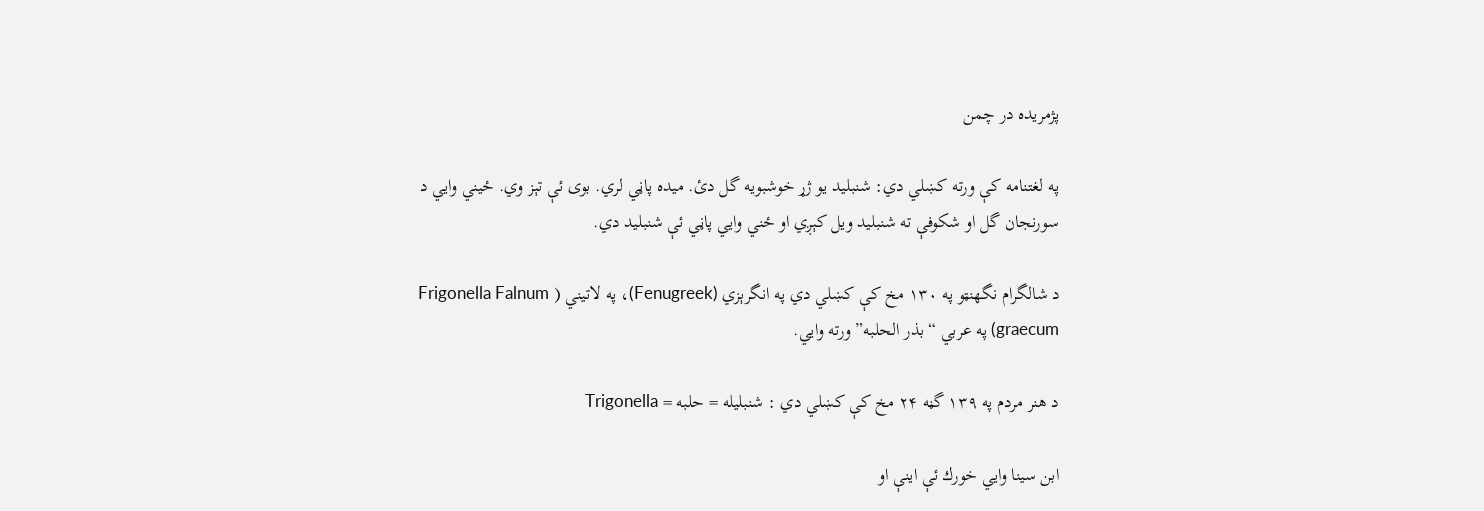پژمریده در چمن

په لغتنامه کې ورته کښلي دي: شنبليد يو ژړ خوشبویه گل دئ. ميده پاڼي لري. بوی ئې تېز وي. ځيني وايي د سورنجان گل او شکوفې ته شنبليد ويل كېږي او ځني وايي پاڼي ئې شنبليد دي.

د شالگرام نگهنټو په ۱۳۰ مخ کې کښلي دي په انگرېزي (Fenugreek)، په لاتيني ( Frigonella Falnum graecum) په عربي “بذر الحلبه” ورته وايي.

د هنر مردم په ۱۳۹ گڼه ۲۴ مخ کې کښلي دي : شنبلیله = حلبه = Trigonella

ابن سينا وايي خورك ئې اينې او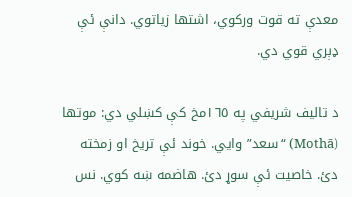معدې ته قوت ورکوي، اشتها زياتوي. دانې ئې ډېري قوي دي.

د تاليف شريفي په ١٦٥مخ کې کښلي دي: موتها (Mothā) “سعد” وايي. خوند ئې تريخ او زمخته دئ. خاصيت ئې سوړ دئ. هاضمه ښه کوي. نس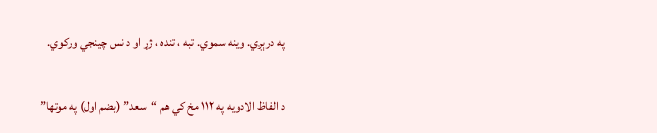په درېږي. وينه سموي. تبه ، تنده ، ژړ او د نس چينجي ورکوي.

د الفاظ الادويه په ۱۱۲ مخ کي هم “سعد” (بضم اول) په موتها”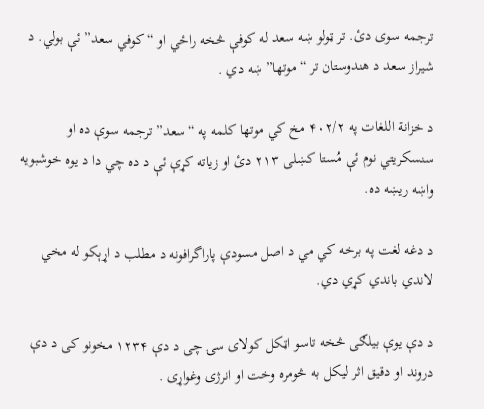ترجمه سوی دئ. تر ټولو ښه سعد له کوفې څخه راځي او “كوفي سعد” ئې بولي. د شيراز سعد د هندوستان تر “موتها” ښه دي .

د خزانة اللغات په ۴۰۲/۲ مخ كي موتها كلمه په “سعد” ترجمه سوې ده او سنسكريتي نوم ئې مُستا کښلی ۲۱۳ دئ او زياته کړې ئې د ده چي دا د يوه خوشبويه واښه ريښه ده.

د دغه لغت په برخه کي مي د اصل مسودې پاراگرافونه د مطلب د اړېکو له مخي لاندي باندي کړي دي.

د دې یوې بیلګی څخه تاسو اټکل کولای سۍ چی د دې ۱۲۳۴ مخونو کی د دې دروند او دقیق اثر لیکل به څومره وخت او انرژی وغواړی .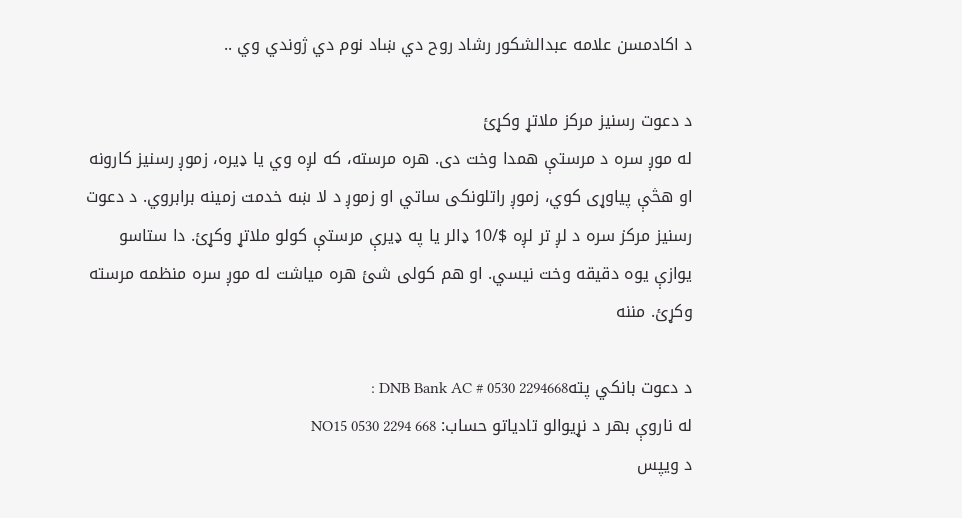د اکادمسن علامه عبدالشکور رشاد روح دي ښاد نوم دي ژوندي وي ..

د دعوت رسنیز مرکز ملاتړ وکړئ
له موږ سره د مرستې همدا وخت دی. هره مرسته، که لږه وي یا ډیره، زموږ رسنیز کارونه او هڅې پیاوړی کوي، زموږ راتلونکی ساتي او زموږ د لا ښه خدمت زمینه برابروي. د دعوت رسنیز مرکز سره د لږ تر لږه $/10 ډالر یا په ډیرې مرستې کولو ملاتړ وکړئ. دا ستاسو یوازې یوه دقیقه وخت نیسي. او هم کولی شئ هره میاشت له موږ سره منظمه مرسته وکړئ. مننه

د دعوت بانکي پتهDNB Bank AC # 0530 2294668 :
له ناروې بهر د نړیوالو تادیاتو حساب: NO15 0530 2294 668
د ویپس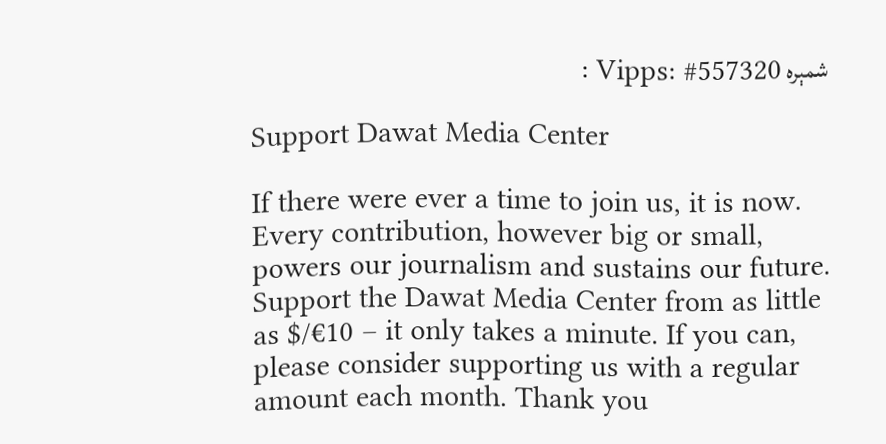شمېره Vipps: #557320 :

Support Dawat Media Center

If there were ever a time to join us, it is now. Every contribution, however big or small, powers our journalism and sustains our future. Support the Dawat Media Center from as little as $/€10 – it only takes a minute. If you can, please consider supporting us with a regular amount each month. Thank you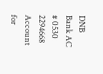DNB Bank AC # 0530 2294668
Account for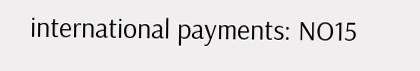international payments: NO15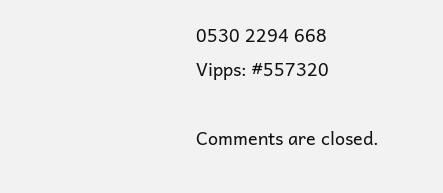0530 2294 668
Vipps: #557320

Comments are closed.